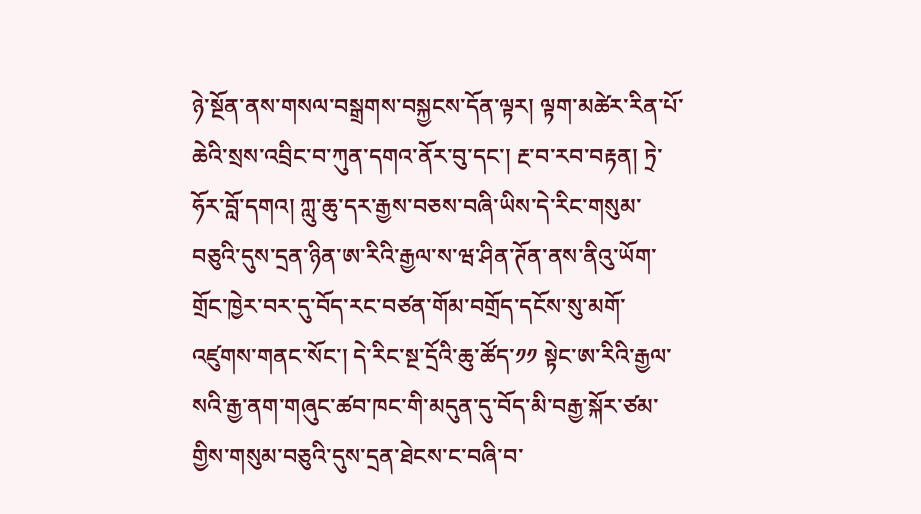ཉེ་སྔོན་ནས་གསལ་བསྒྲགས་བསྐྱངས་དོན་ལྟར། ལྟག་མཚེར་རིན་པོ་ཆེའི་སྲས་འབྲིང་བ་ཀུན་དགའ་ནོར་བུ་དང་། རྔ་བ་རབ་བརྟན། ཏྲེ་ཧོར་བློ་དགའ། ཀླུ་ཆུ་དར་རྒྱས་བཅས་བཞི་ཡིས་དེ་རིང་གསུམ་བཅུའི་དུས་དྲན་ཉིན་ཨ་རིའི་རྒྱལ་ས་ཝ་ཤིན་ཊོན་ནས་ནིའུ་ཡོག་གྲོང་ཁྱེར་བར་དུ་བོད་རང་བཙན་གོམ་བགྲོད་དངོས་སུ་མགོ་འཛུགས་གནང་སོང་། དེ་རིང་སྔ་དྲོའི་ཆུ་ཚོད་༡༡ སྟེང་ཨ་རིའི་རྒྱལ་སའི་རྒྱ་ནག་གཞུང་ཚབ་ཁང་གི་མདུན་དུ་བོད་མི་བརྒྱ་སྐོར་ཙམ་གྱིས་གསུམ་བཅུའི་དུས་དྲན་ཐེངས་ང་བཞི་བ་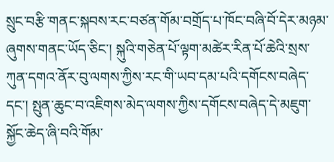སྲུང་བརྩི་གནང་སྐབས་རང་བཙན་གོམ་བགྲོད་པ་ཁོང་བཞི་བོ་དེར་མཉམ་ཞུགས་གནང་ཡོད་ཅིང་། སྐུའི་གཅེན་པོ་ལྟག་མཚེར་རིན་པོ་ཆེའི་སྲས་ཀུན་དགའ་ནོར་བུ་ལགས་ཀྱིས་རང་གི་ཡབ་དམ་པའི་དགོངས་བཞེད་དང་། སྤུན་ཆུང་བ་འཇིགས་མེད་ལགས་ཀྱིས་དགོངས་བཞེད་དེ་མཇུག་སྐྱོང་ཆེད་ཞི་བའི་གོམ་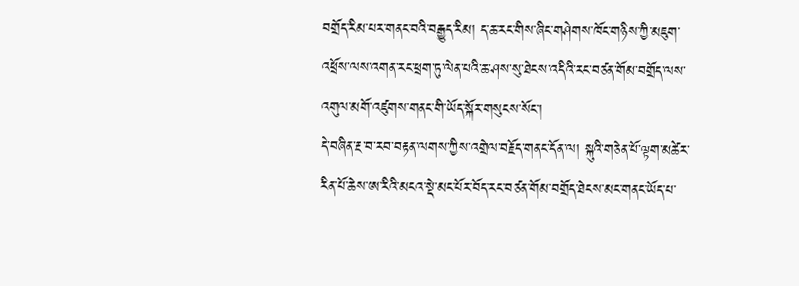བགྲོད་རིམ་པར་གནང་བའི་བརྒྱུད་རིམ། ད་ཆ་རང་གིས་ཞིང་གཤེགས་ཁོང་གཉིས་ཀྱི་མཇུག་འཕྲོས་ལས་འགན་རང་ཕྲག་ཏུ་ལེན་པའི་ཆ་ཤས་སུ་ཐེངས་འདིའི་རང་བཙན་གོམ་བགྲོད་ལས་འགུལ་མགོ་འཛུགས་གནང་གི་ཡོད་སྐོར་གསུངས་སོང་།
དེ་བཞིན་རྔ་བ་རབ་བརྟན་ལགས་ཀྱིས་འགྲེལ་བརྗོད་གནང་དོན་ལ། སྐུའི་གཅེན་པོ་ལྟག་མཚེར་རིན་པོ་ཆེས་ཨ་རིའི་མངའ་སྡེ་མང་པོར་བོད་རང་བཙན་གོམ་བགྲོད་ཐེངས་མང་གནང་ཡོད་པ་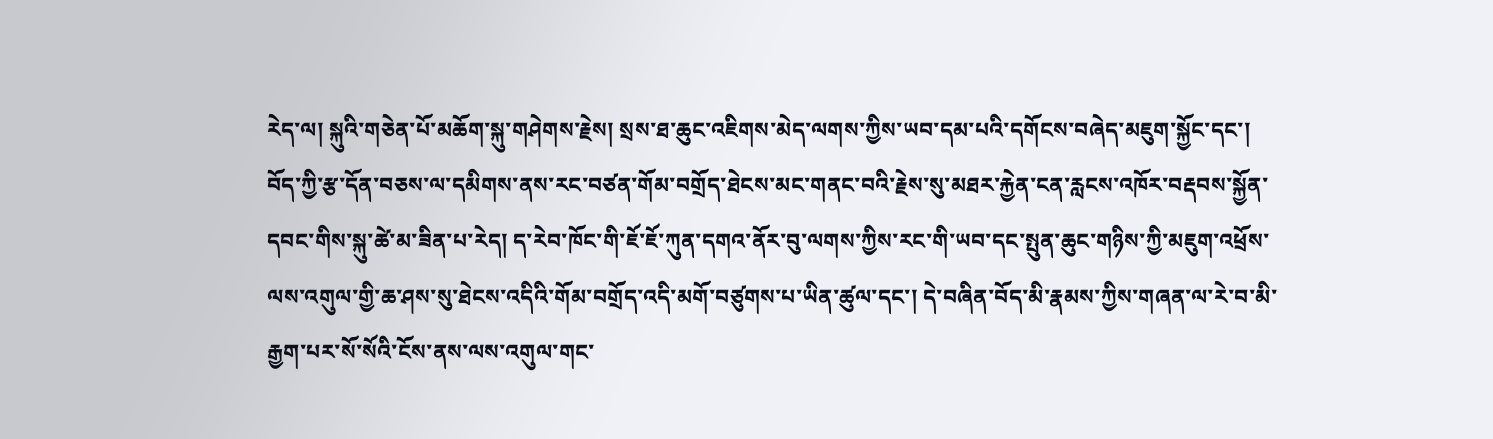རེད་ལ། སྐུའི་གཅེན་པོ་མཆོག་སྐུ་གཤེགས་རྗེས། སྲས་ཐ་ཆུང་འཇིགས་མེད་ལགས་ཀྱིས་ཡབ་དམ་པའི་དགོངས་བཞེད་མཇུག་སྐྱོང་དང་། བོད་ཀྱི་རྩ་དོན་བཅས་ལ་དམིགས་ནས་རང་བཙན་གོམ་བགྲོད་ཐེངས་མང་གནང་བའི་རྗེས་སུ་མཐར་རྐྱེན་ངན་རླངས་འཁོར་བརྡབས་སྐྱོན་དབང་གིས་སྐུ་ཚེ་མ་ཟིན་པ་རེད། ད་རེབ་ཁོང་གི་ཇོ་ཇོ་ཀུན་དགའ་ནོར་བུ་ལགས་ཀྱིས་རང་གི་ཡབ་དང་སྤུན་ཆུང་གཉིས་ཀྱི་མཇུག་འཕྲོས་ལས་འགུལ་གྱི་ཆ་ཤས་སུ་ཐེངས་འདིའི་གོམ་བགྲོད་འདི་མགོ་བཙུགས་པ་ཡིན་ཚུལ་དང་། དེ་བཞིན་བོད་མི་རྣམས་ཀྱིས་གཞན་ལ་རེ་བ་མི་རྒྱག་པར་སོ་སོའི་ངོས་ནས་ལས་འགུལ་གང་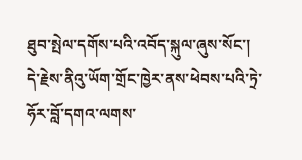ཐུབ་སྤེལ་དགོས་པའི་འབོད་སྐུལ་ཞུས་སོང་།
དེ་རྗེས་ནིའུ་ཡོག་གྲོང་ཁྱེར་ནས་ཕེབས་པའི་ཏྲེ་ཧོར་བློ་དགའ་ལགས་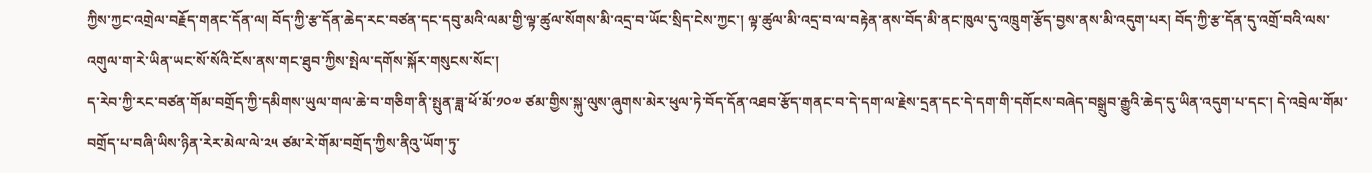ཀྱིས་ཀྱང་འགྲེལ་བརྗོད་གནང་དོན་ལ། བོད་ཀྱི་རྩ་དོན་ཆེད་རང་བཙན་དང་དབུ་མའི་ལམ་གྱི་ལྟ་ཚུལ་སོགས་མི་འདྲ་བ་ཡོང་སྲིད་ངེས་ཀྱང་། ལྟ་ཚུལ་མི་འདྲ་བ་ལ་བརྟེན་ནས་བོད་མི་ནང་ཁུལ་དུ་འཁྲུག་རྩོད་བྱས་ནས་མི་འདུག་པར། བོད་ཀྱི་རྩ་དོན་དུ་འགྲོ་བའི་ལས་འགུལ་ག་རེ་ཡིན་ཡང་སོ་སོའི་ངོས་ནས་གང་ཐུབ་ཀྱིས་སྤེལ་དགོས་སྐོར་གསུངས་སོང་།
ད་རེབ་ཀྱི་རང་བཙན་གོམ་བགྲོད་ཀྱི་དམིགས་ཡུལ་གལ་ཆེ་བ་གཅིག་ནི་སྤུན་ཟླ་ཕོ་མོ་༡༠༧ ཙམ་གྱིས་སྐུ་ལུས་ཞུགས་མེར་ཕུལ་ཏེ་བོད་དོན་འཐབ་རྩོད་གནང་བ་དེ་དག་ལ་རྗེས་དྲན་དང་དེ་དག་གི་དགོངས་བཞེད་བསྒྲུབ་རྒྱུའི་ཆེད་དུ་ཡིན་འདུག་པ་དང་། དེ་འབྲེལ་གོམ་བགྲོད་པ་བཞི་ཡིས་ཉིན་རེར་མེལ་ལེ་༢༥ ཙམ་རེ་གོམ་བགྲོད་ཀྱིས་ནིའུ་ཡོག་ཏུ་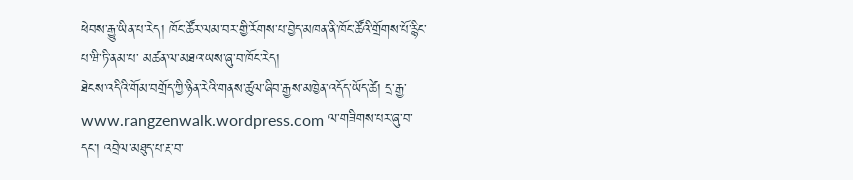ཕེབས་རྒྱུ་ཡིན་པ་རེད། ཁོང་ཚོར་ལམ་བར་གྱི་རོགས་པ་བྱེད་མཁན་ནི་ཁོང་ཚོའི་གྲོགས་པོ་རྙིང་པ་ཝི་ཏི་ནམ་པ་ མཚན་ལ་མཐའ་ཡས་ཞུ་བ་ཁོང་རེད།
ཐེངས་འདིའི་གོམ་བགྲོད་ཀྱི་ཉིན་རེའི་གནས་ཚུལ་ཞིབ་རྒྱས་མཁྱེན་འདོད་ཡོད་ཚེ། དྲ་རྒྱ་ www.rangzenwalk.wordpress.com ལ་གཟིགས་པར་ཞུ་བ་དང་། འབྲེལ་མཐུད་པ་རྔ་བ་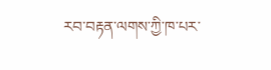རབ་བརྟན་ལགས་ཀྱི་ཁ་པར་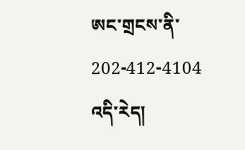ཨང་གྲངས་ནི་ 202-412-4104 འདི་རེད།